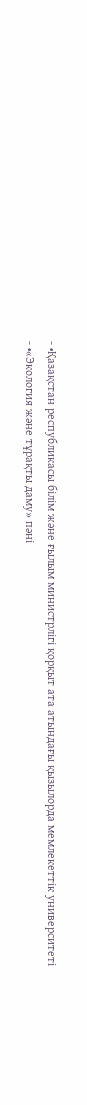- •Қазақстан республикасы білім және ғылым министрлігі қорқыт ата атындағы қызылорда мемлекеттік университеті
- •«Экология және тұрақты даму» пәні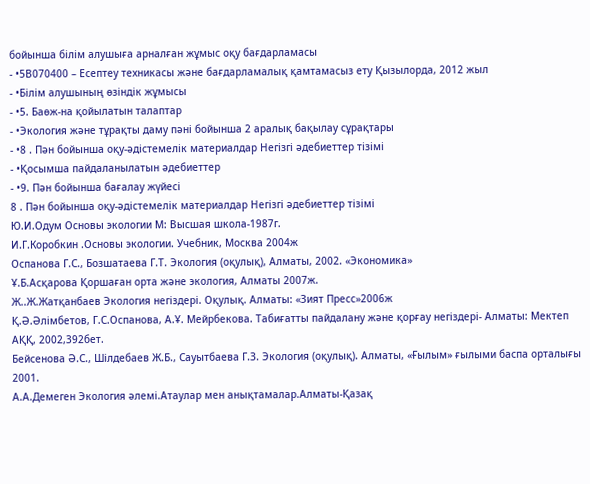бойынша білім алушыға арналған жұмыс оқу бағдарламасы
- •5В070400 – Есептеу техникасы және бағдарламалық қамтамасыз ету Қызылорда, 2012 жыл
- •Білім алушының өзіндік жұмысы
- •5. Баөж-на қойылатын талаптар
- •Экология және тұрақты даму пәні бойынша 2 аралық бақылау сұрақтары
- •8 . Пән бойынша оқу-әдістемелік материалдар Негізгі әдебиеттер тізімі
- •Қосымша пайдаланылатын әдебиеттер
- •9. Пән бойынша бағалау жүйесі
8 . Пән бойынша оқу-әдістемелік материалдар Негізгі әдебиеттер тізімі
Ю.И.Одум Основы экологии М: Высшая школа-1987г.
И.Г.Коробкин .Основы экологии. Учебник, Москва 2004ж
Оспанова Г.С., Бозшатаева Г.Т. Экология (оқулық), Алматы, 2002. «Экономика»
Ұ.Б.Асқарова Қоршаған орта және экология, Алматы 2007ж.
Ж..Ж.Жатқанбаев Экология негіздері. Оқулық. Алматы: «Зият Пресс»2006ж
Қ.Ә.Әлімбетов, Г.С.Оспанова, А.Ұ. Мейрбекова. Табиғатты пайдалану және қорғау негіздері- Алматы: Мектеп АҚҚ, 2002,392бет.
Бейсенова Ә.С., Шілдебаев Ж.Б., Сауытбаева Г.З. Экология (оқулық). Алматы, «Ғылым» ғылыми баспа орталығы 2001.
А.А.Демеген Экология әлемі.Атаулар мен анықтамалар.Алматы-Қазақ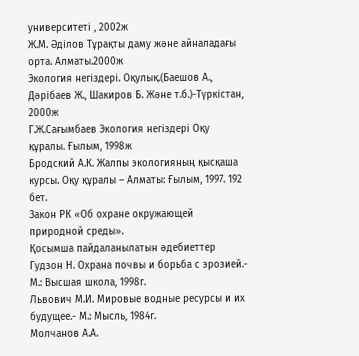университеті , 2002ж
Ж.М. Әділов Тұрақты даму және айналадағы орта. Алматы.2000ж
Экология негіздері. Оқулық.(Баешов А., Дәрібаев Ж., Шакиров Б. Және т.б.)-Түркістан, 2000ж
Г.Ж.Сағымбаев Экология негіздері Оқу құралы. Ғылым, 1998ж
Бродский А.К. Жалпы экологияның қысқаша курсы. Оқу құралы – Алматы: Ғылым, 1997. 192 бет.
Закон РК «Об охране окружающей природной среды».
Қосымша пайдаланылатын әдебиеттер
Гудзон Н. Охрана почвы и борьба с эрозией.- М.: Высшая школа, 1998г.
Львович М.И. Мировые водные ресурсы и их будущее.- М.: Мысль, 1984г.
Молчанов А.А.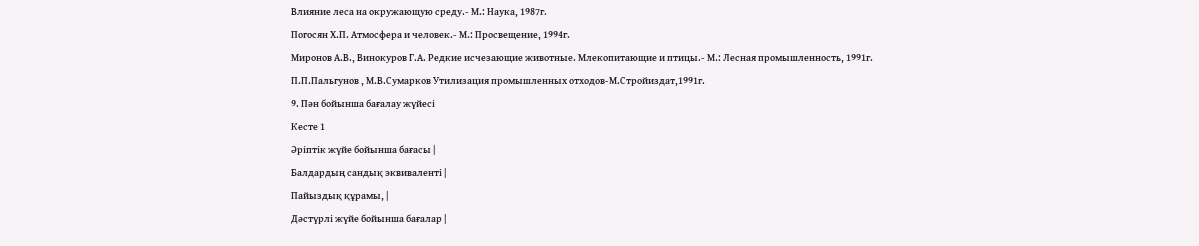Влияние леса на окружающую среду.- М.: Наука, 1987г.
Погосян Х.П. Атмосфера и человек.- М.: Просвещение, 1994г.
Миронов А.В., Винокуров Г.А. Редкие исчезающие животные. Млекопитающие и птицы.- М.: Лесная промышленность, 1991г.
П.П.Пальгунов , М.В.Сумарков Утилизация промышленных отходов-М.Стройиздат,1991г.
9. Пән бойынша бағалау жүйесі
Кесте 1
Әріптік жүйе бойынша бағасы |
Балдардың сандық эквиваленті |
Пайыздық құрамы, |
Дәстүрлі жүйе бойынша бағалар |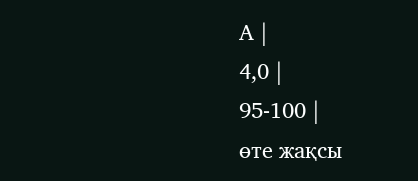А |
4,0 |
95-100 |
өте жақсы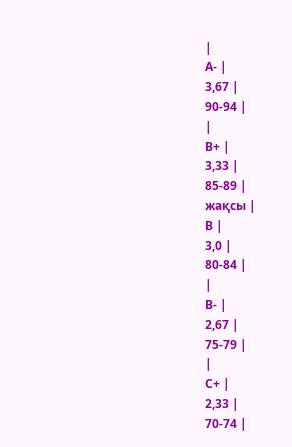|
А- |
3,67 |
90-94 |
|
В+ |
3,33 |
85-89 |
жақсы |
В |
3,0 |
80-84 |
|
В- |
2,67 |
75-79 |
|
С+ |
2,33 |
70-74 |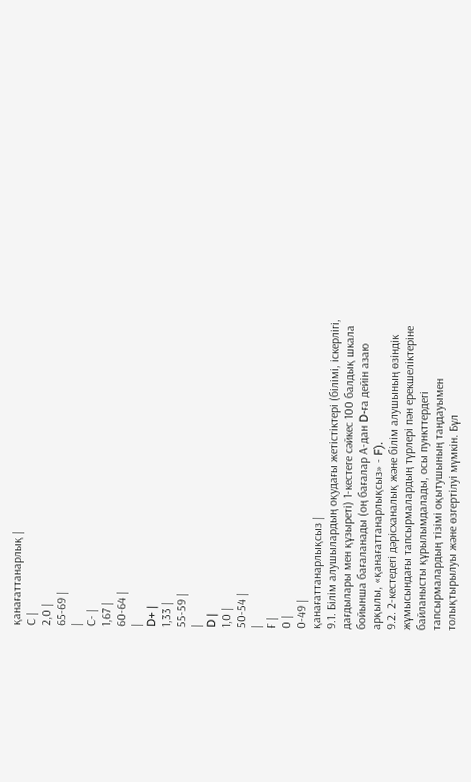қанағаттанарлық |
С |
2,0 |
65-69 |
|
С- |
1,67 |
60-64 |
|
D+ |
1,33 |
55-59 |
|
D |
1,0 |
50-54 |
|
Ғ |
0 |
0-49 |
қанағаттанарлықсыз |
9.1. Білім алушылардың оқудағы жетістіктері (білімі, іскерлігі, дағдылары мен құзыреті) 1-кестеге сәйкес 100 балдық шкала бойынша бағаланады (оң бағалар А-дан D-ға дейін азаю арқылы, «қанағаттанарлықсыз» - F).
9.2. 2-кестедегі дәрісханалық және білім алушының өзіндік жұмысындағы тапсырмалардың түрлері пән ерекшеліктеріне байланысты құрылымдалады, осы пункттердегі тапсырмалардың тізімі оқытушының таңдауымен толықтырылуы және өзгертілуі мүмкін. Бұл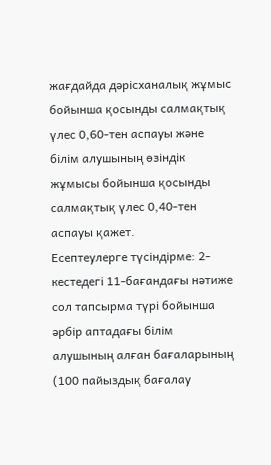жағдайда дәрісханалық жұмыс бойынша қосынды салмақтық үлес 0,60-тен аспауы және білім алушының өзіндік жұмысы бойынша қосынды салмақтық үлес 0,40-тен аспауы қажет.
Есептеулерге түсіндірме: 2-кестедегі 11-бағандағы нәтиже сол тапсырма түрі бойынша әрбір аптадағы білім алушының алған бағаларының (100 пайыздық бағалау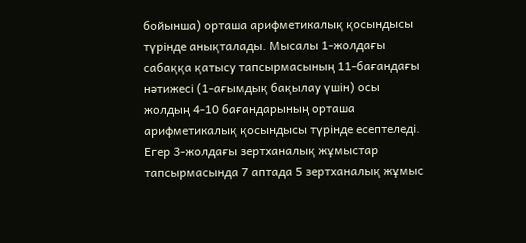бойынша) орташа арифметикалық қосындысы түрінде анықталады. Мысалы 1-жолдағы сабаққа қатысу тапсырмасының 11-бағандағы нәтижесі (1-ағымдық бақылау үшін) осы жолдың 4-10 бағандарының орташа арифметикалық қосындысы түрінде есептеледі. Егер 3-жолдағы зертханалық жұмыстар тапсырмасында 7 аптада 5 зертханалық жұмыс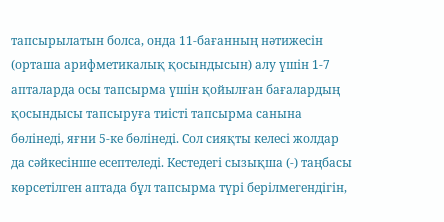тапсырылатын болса, онда 11-бағанның нәтижесін (орташа арифметикалық қосындысын) алу үшін 1-7 апталарда осы тапсырма үшін қойылған бағалардың қосындысы тапсыруға тиісті тапсырма санына бөлінеді, яғни 5-ке бөлінеді. Сол сияқты келесі жолдар да сәйкесінше есептеледі. Кестедегі сызықша (-) таңбасы көрсетілген аптада бұл тапсырма түрі берілмегендігін,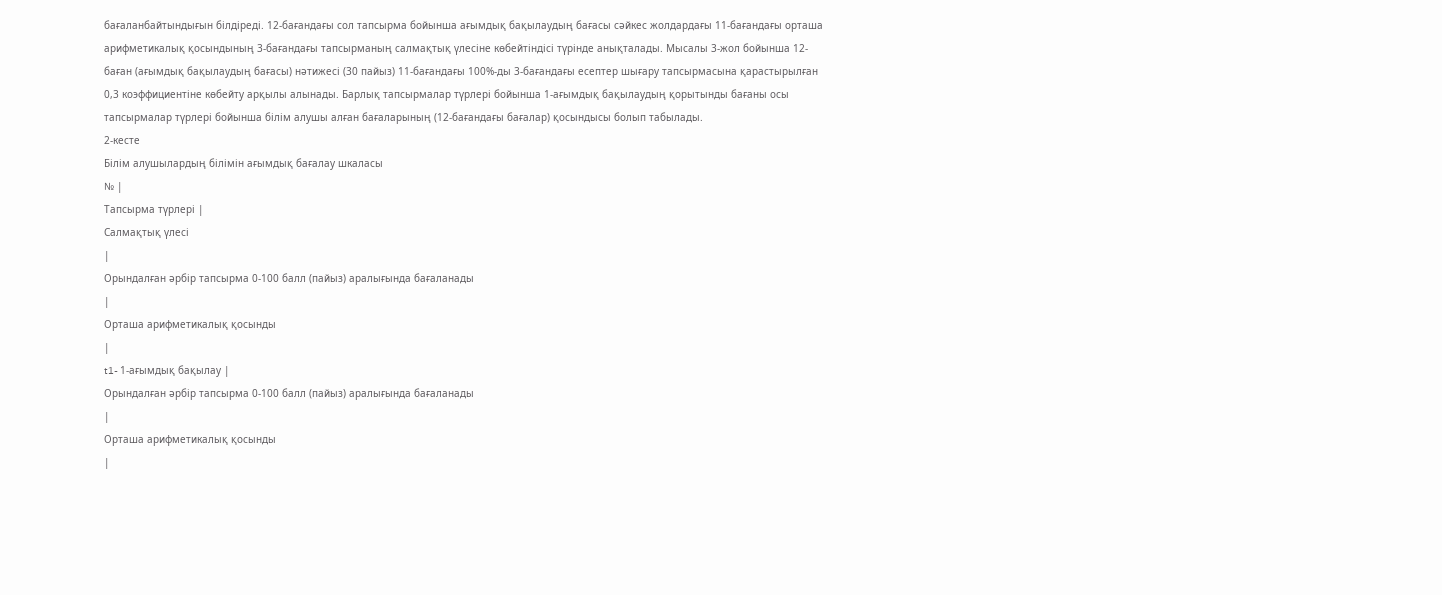бағаланбайтындығын білдіреді. 12-бағандағы сол тапсырма бойынша ағымдық бақылаудың бағасы сәйкес жолдардағы 11-бағандағы орташа арифметикалық қосындының 3-бағандағы тапсырманың салмақтық үлесіне көбейтіндісі түрінде анықталады. Мысалы 3-жол бойынша 12-баған (ағымдық бақылаудың бағасы) нәтижесі (30 пайыз) 11-бағандағы 100%-ды 3-бағандағы есептер шығару тапсырмасына қарастырылған 0,3 коэффициентіне көбейту арқылы алынады. Барлық тапсырмалар түрлері бойынша 1-ағымдық бақылаудың қорытынды бағаны осы тапсырмалар түрлері бойынша білім алушы алған бағаларының (12-бағандағы бағалар) қосындысы болып табылады.
2-кесте
Білім алушылардың білімін ағымдық бағалау шкаласы
№ |
Тапсырма түрлері |
Салмақтық үлесі
|
Орындалған әрбір тапсырма 0-100 балл (пайыз) аралығында бағаланады
|
Орташа арифметикалық қосынды
|
t1- 1-ағымдық бақылау |
Орындалған әрбір тапсырма 0-100 балл (пайыз) аралығында бағаланады
|
Орташа арифметикалық қосынды
|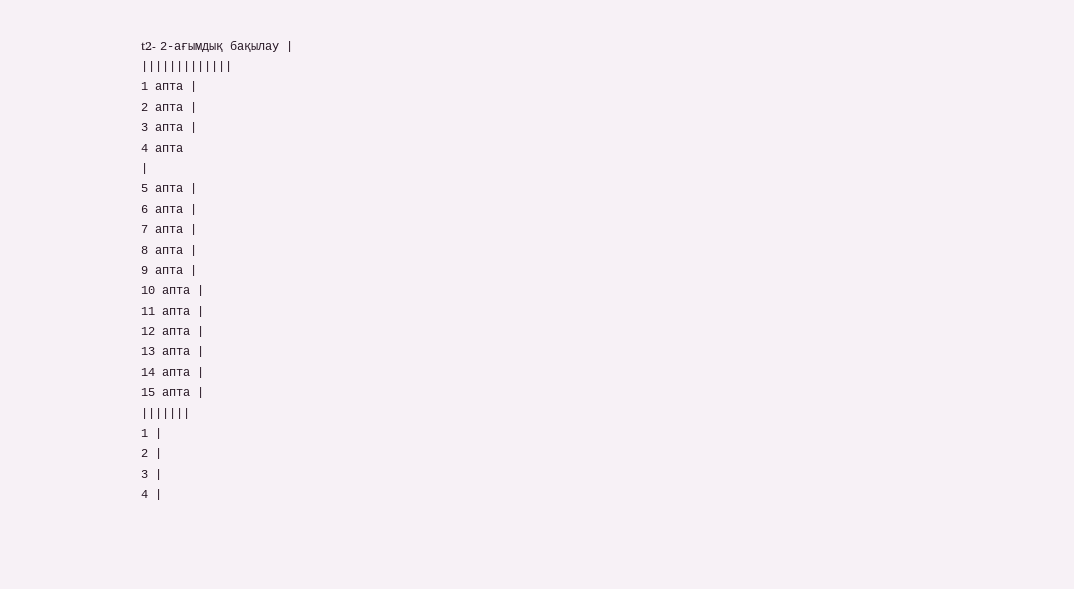t2- 2-ағымдық бақылау |
|||||||||||||
1 апта |
2 апта |
3 апта |
4 апта
|
5 апта |
6 апта |
7 апта |
8 апта |
9 апта |
10 апта |
11 апта |
12 апта |
13 апта |
14 апта |
15 апта |
|||||||
1 |
2 |
3 |
4 |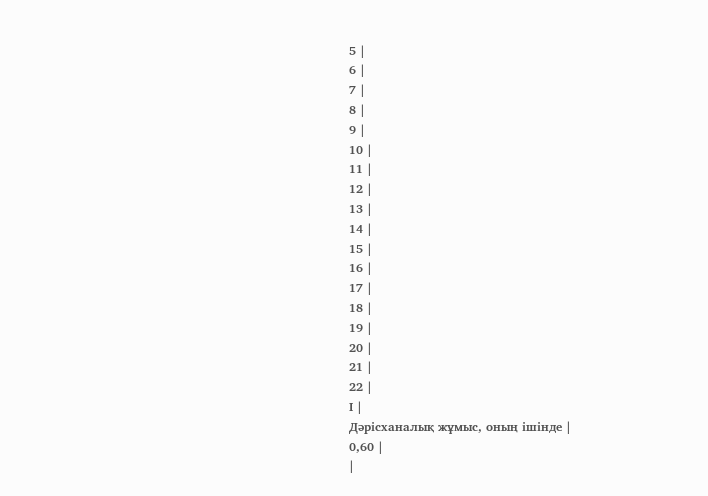5 |
6 |
7 |
8 |
9 |
10 |
11 |
12 |
13 |
14 |
15 |
16 |
17 |
18 |
19 |
20 |
21 |
22 |
І |
Дәрісханалық жұмыс, оның ішінде |
0,60 |
|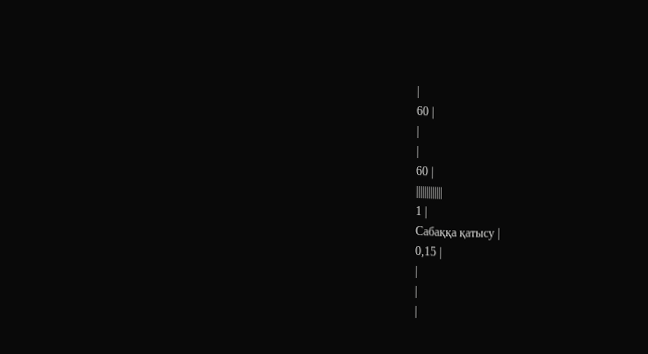|
60 |
|
|
60 |
|||||||||||||
1 |
Сабаққа қатысу |
0,15 |
|
|
|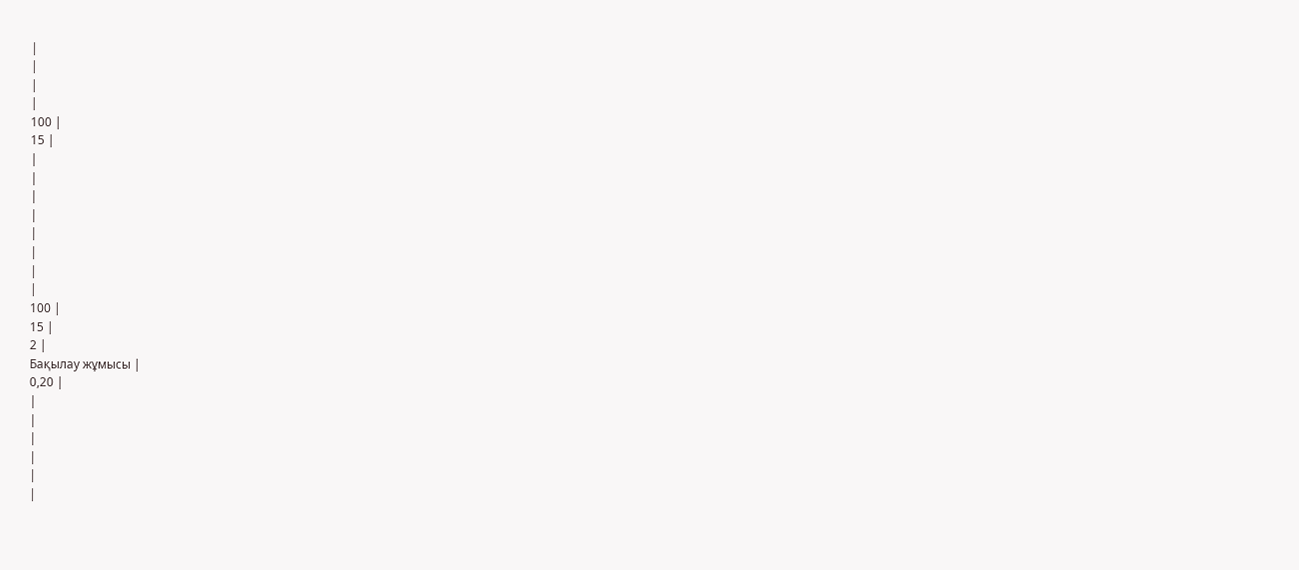|
|
|
|
100 |
15 |
|
|
|
|
|
|
|
|
100 |
15 |
2 |
Бақылау жұмысы |
0,20 |
|
|
|
|
|
|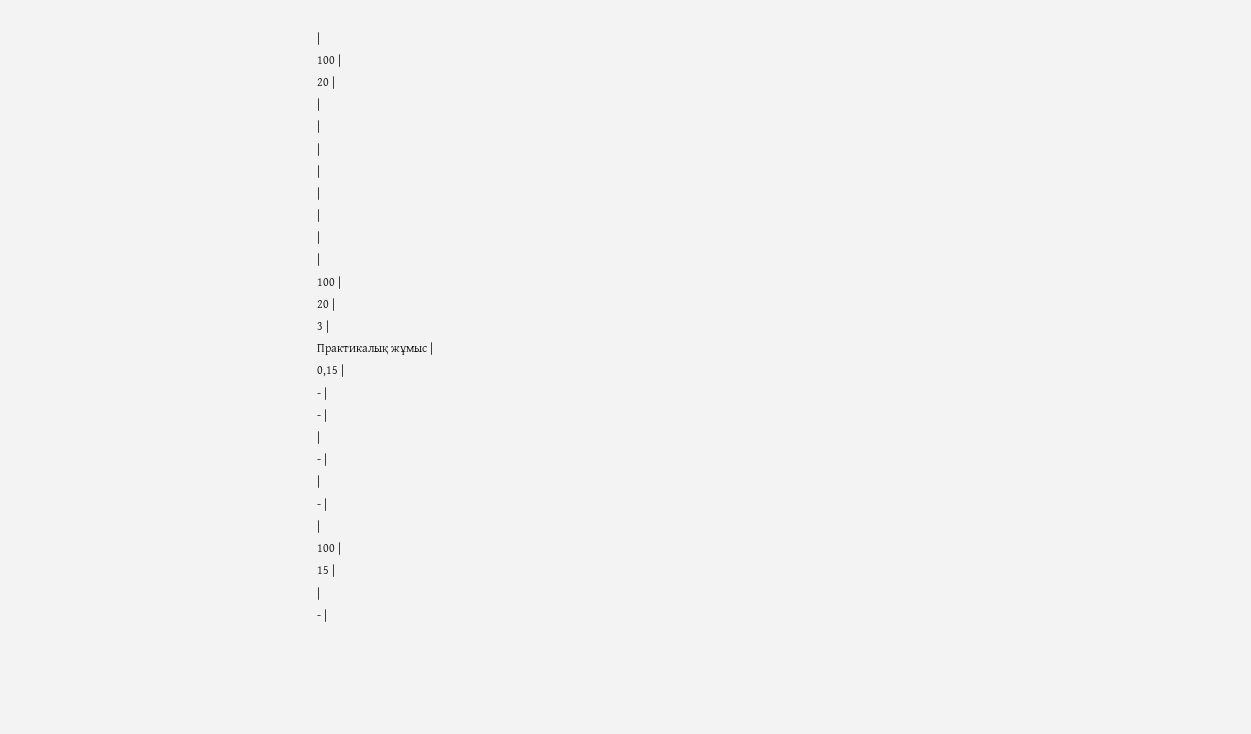|
100 |
20 |
|
|
|
|
|
|
|
|
100 |
20 |
3 |
Практикалық жұмыс |
0,15 |
- |
- |
|
- |
|
- |
|
100 |
15 |
|
- |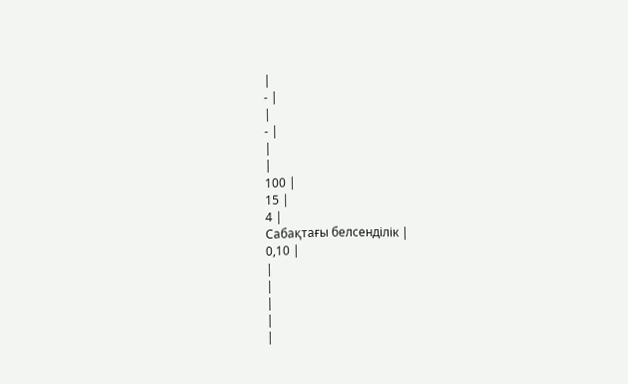|
- |
|
- |
|
|
100 |
15 |
4 |
Сабақтағы белсенділік |
0,10 |
|
|
|
|
|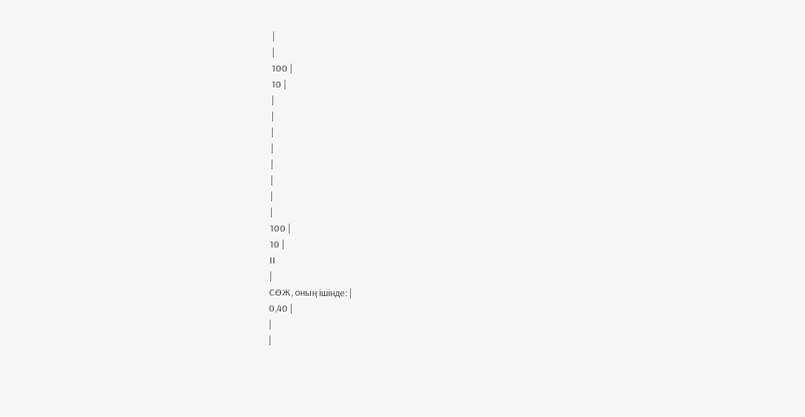|
|
100 |
10 |
|
|
|
|
|
|
|
|
100 |
10 |
ІІ
|
СӨЖ, оның ішінде: |
0,40 |
|
|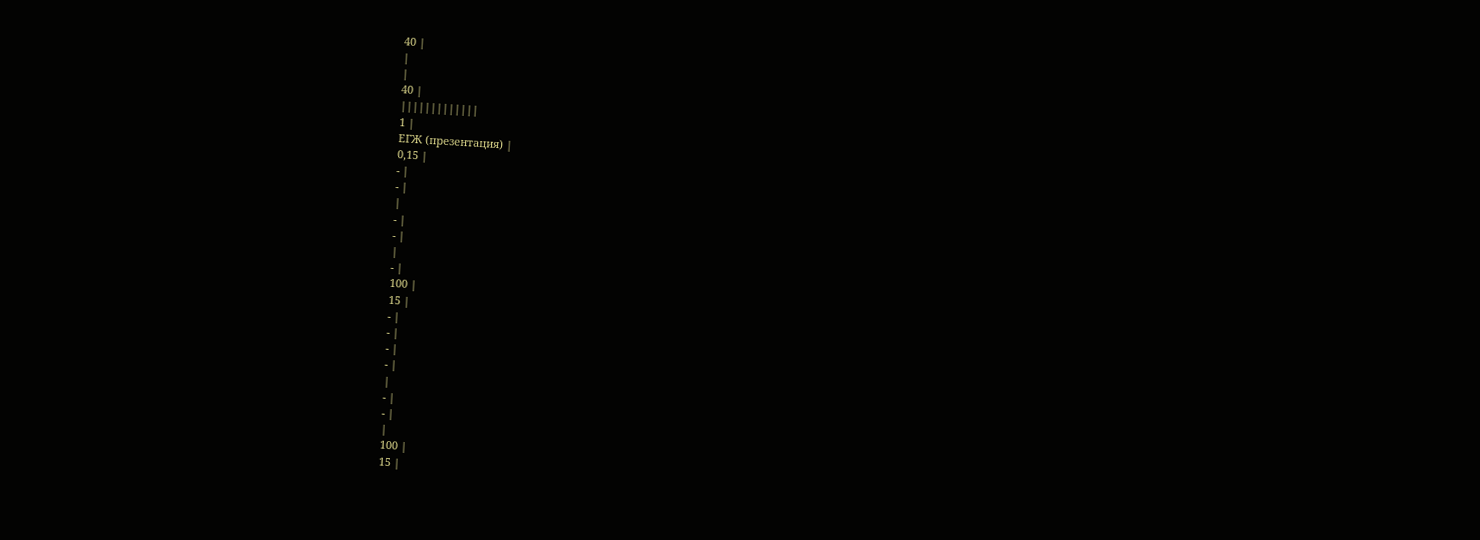40 |
|
|
40 |
|||||||||||||
1 |
ЕГЖ (презентация) |
0,15 |
- |
- |
|
- |
- |
|
- |
100 |
15 |
- |
- |
- |
- |
|
- |
- |
|
100 |
15 |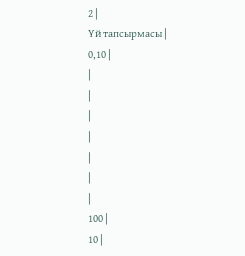2 |
Үй тапсырмасы |
0,10 |
|
|
|
|
|
|
|
100 |
10 |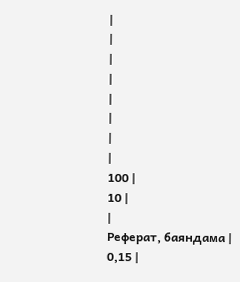|
|
|
|
|
|
|
|
100 |
10 |
|
Реферат, баяндама |
0,15 |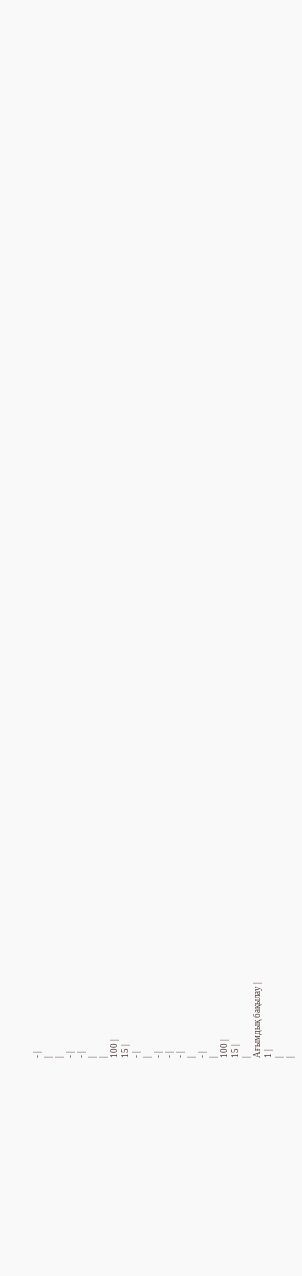- |
|
|
- |
- |
|
|
100 |
15 |
- |
|
- |
- |
- |
|
- |
|
100 |
15 |
|
Ағымдық бақылау |
1 |
|
|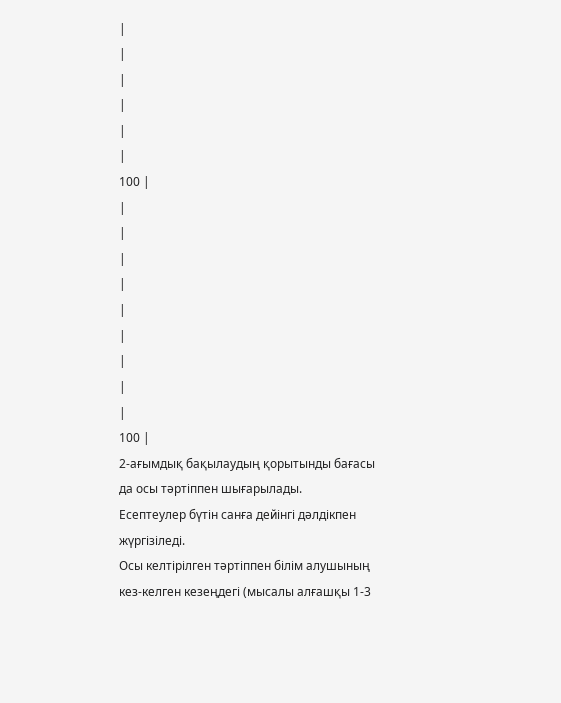|
|
|
|
|
|
100 |
|
|
|
|
|
|
|
|
|
100 |
2-ағымдық бақылаудың қорытынды бағасы да осы тәртіппен шығарылады.
Есептеулер бүтін санға дейінгі дәлдікпен жүргізіледі.
Осы келтірілген тәртіппен білім алушының кез-келген кезеңдегі (мысалы алғашқы 1-3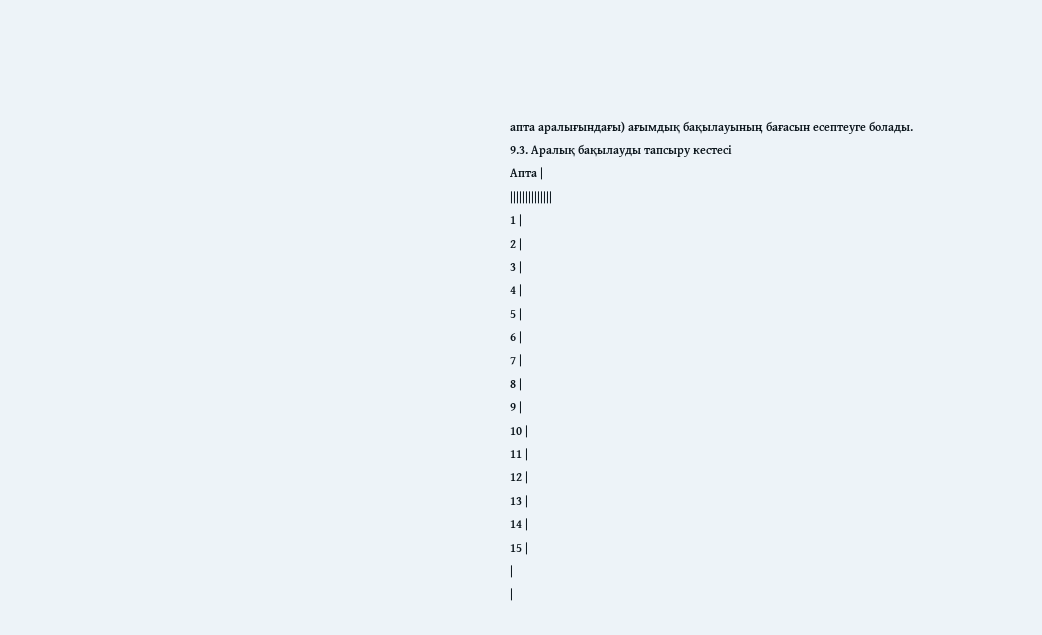апта аралығындағы) ағымдық бақылауының бағасын есептеуге болады.
9.3. Аралық бақылауды тапсыру кестесі
Апта |
||||||||||||||
1 |
2 |
3 |
4 |
5 |
6 |
7 |
8 |
9 |
10 |
11 |
12 |
13 |
14 |
15 |
|
|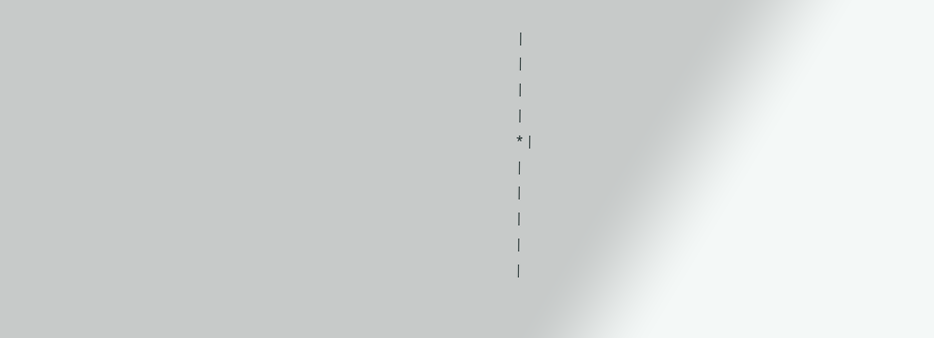|
|
|
|
* |
|
|
|
|
|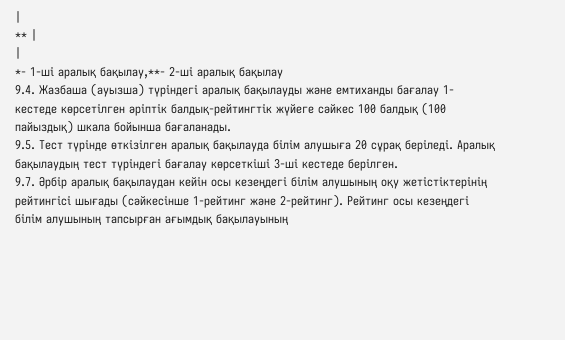|
** |
|
*- 1-ші аралық бақылау,**- 2-ші аралық бақылау
9.4. Жазбаша (ауызша) түріндегі аралық бақылауды және емтиханды бағалау 1-кестеде көрсетілген әріптік балдық-рейтингтік жүйеге сәйкес 100 балдық (100 пайыздық) шкала бойынша бағаланады.
9.5. Тест түрінде өткізілген аралық бақылауда білім алушыға 20 сұрақ беріледі. Аралық бақылаудың тест түріндегі бағалау көрсеткіші 3-ші кестеде берілген.
9.7. Әрбір аралық бақылаудан кейін осы кезеңдегі білім алушының оқу жетістіктерінің рейтингісі шығады (сәйкесінше 1-рейтинг және 2-рейтинг). Рейтинг осы кезеңдегі білім алушының тапсырған ағымдық бақылауының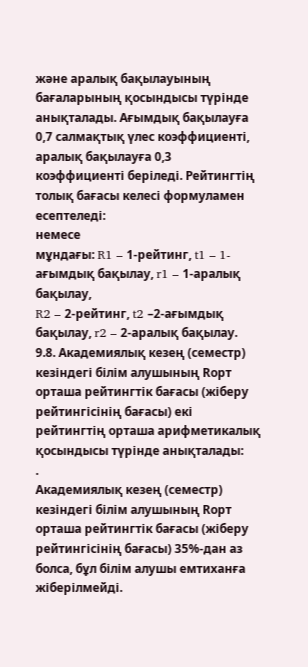және аралық бақылауының бағаларының қосындысы түрінде анықталады. Ағымдық бақылауға 0,7 салмақтық үлес коэффициенті, аралық бақылауға 0,3 коэффициенті беріледі. Рейтингтің толық бағасы келесі формуламен есептеледі:
немесе
мұндағы: R1 – 1-рейтинг, t1 – 1-ағымдық бақылау, r1 – 1-аралық бақылау,
R2 – 2-рейтинг, t2 –2-ағымдық бақылау, r2 – 2-аралық бақылау.
9.8. Академиялық кезең (семестр) кезіндегі білім алушының Rорт орташа рейтингтік бағасы (жіберу рейтингісінің бағасы) екі рейтингтің орташа арифметикалық қосындысы түрінде анықталады:
.
Академиялық кезең (семестр) кезіндегі білім алушының Rорт орташа рейтингтік бағасы (жіберу рейтингісінің бағасы) 35%-дан аз болса, бұл білім алушы емтиханға жіберілмейді.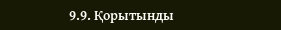9.9. Қорытынды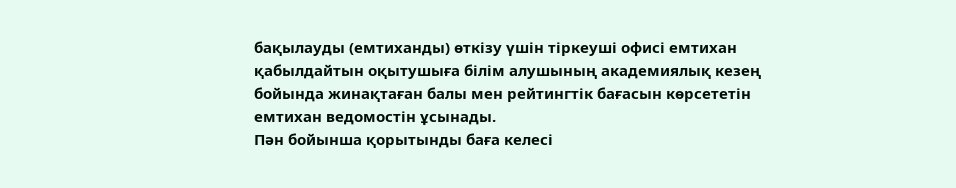бақылауды (емтиханды) өткізу үшін тіркеуші офисі емтихан қабылдайтын оқытушыға білім алушының академиялық кезең бойында жинақтаған балы мен рейтингтік бағасын көрсететін емтихан ведомостін ұсынады.
Пән бойынша қорытынды баға келесі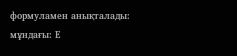формуламен анықталады:
мұндағы: Е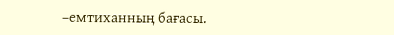–емтиханның бағасы.